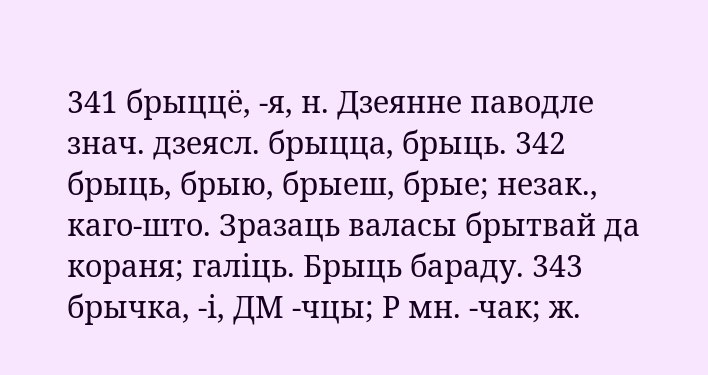341 брыццё, -я, н. Дзеянне паводле знач. дзеясл. брыцца, брыць. 342 брыць, брыю, брыеш, брые; незак., каго-што. Зразаць валасы брытвай да кораня; галіць. Брыць бараду. 343 брычка, -і, ДМ -чцы; Р мн. -чак; ж.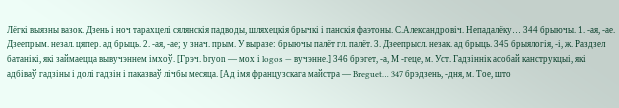Лёгкі выязны вазок. Дзень і ноч тарахцелі сялянскія падводы, шляхецкія брычкі і панскія фаэтоны. С.Александровіч. Непадалёку… 344 брыючы. 1. -ая, -ае. Дзеепрым. незал. цяпер. ад брыць. 2. -ая, -ае; у знач. прым. У выразе: брыючы палёт гл. палёт. 3. Дзеепрысл. незак. ад брыць. 345 брыялогія, -і, ж. Раздзел батанікі, які займаецца вывучэннем імхоў. [Грэч. brуon — мох і logos — вучэнне.] 346 брэгет, -а, М -геце, м. Уст. Гадзіннік асобай канструкцыі, які адбіваў гадзіны і долі гадзін і паказваў лічбы месяца. [Ад імя французскага майстра — Breguet… 347 брэдзень, -дня, м. Тое, што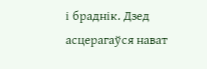і браднік. Дзед асцерагаўся нават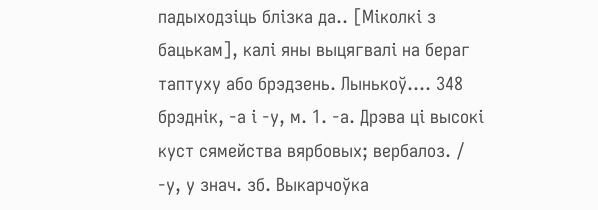падыходзіць блізка да.. [Міколкі з бацькам], калі яны выцягвалі на бераг таптуху або брэдзень. Лынькоў.… 348 брэднік, -а і -у, м. 1. -а. Дрэва ці высокі куст сямейства вярбовых; вербалоз. / -у, у знач. зб. Выкарчоўка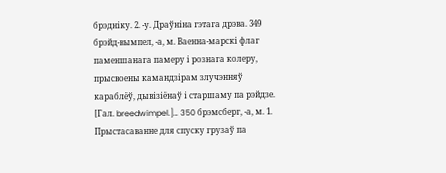брэдніку. 2. -у. Драўніна гэтага дрэва. 349 брэйд-вымпел, -а, м. Ваенна-марскі флаг паменшанага памеру і рознага колеру, прысвоены камандзірам злучэнняў караблёў, дывізіёнаў і старшаму па рэйдзе. [Гал. breedwimpel.]… 350 брэмсберг, -а, м. 1. Прыстасаванне для спуску грузаў па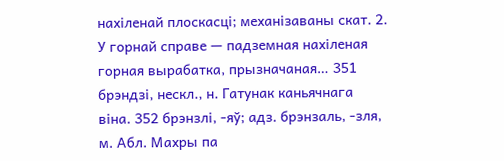нахіленай плоскасці; механізаваны скат. 2. У горнай справе — падземная нахіленая горная вырабатка, прызначаная… 351 брэндзі, нескл., н. Гатунак каньячнага віна. 352 брэнзлі, -яў; адз. брэнзаль, -зля, м. Абл. Махры па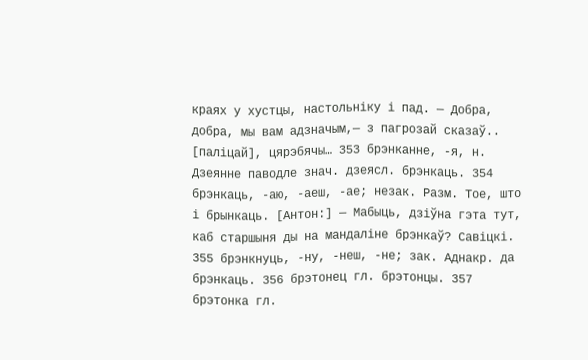краях у хустцы, настольніку і пад. — Добра, добра, мы вам адзначым,— з пагрозай сказаў.. [паліцай], цярэбячы… 353 брэнканне, -я, н. Дзеянне паводле знач. дзеясл. брэнкаць. 354 брэнкаць, -аю, -аеш, -ае; незак. Разм. Тое, што і брынкаць. [Антон:] — Мабыць, дзіўна гэта тут, каб старшыня ды на мандаліне брэнкаў? Савіцкі. 355 брэнкнуць, -ну, -неш, -не; зак. Аднакр. да брэнкаць. 356 брэтонец гл. брэтонцы. 357 брэтонка гл.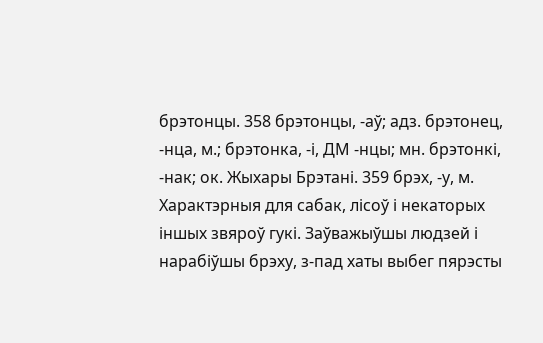брэтонцы. 358 брэтонцы, -аў; адз. брэтонец, -нца, м.; брэтонка, -і, ДМ -нцы; мн. брэтонкі, -нак; ок. Жыхары Брэтані. 359 брэх, -у, м. Характэрныя для сабак, лісоў і некаторых іншых звяроў гукі. Заўважыўшы людзей і нарабіўшы брэху, з-пад хаты выбег пярэсты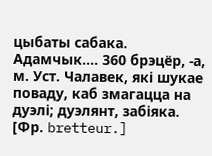цыбаты сабака. Адамчык.… 360 брэцёр, -а, м. Уст. Чалавек, які шукае поваду, каб змагацца на дуэлі; дуэлянт, забіяка. [Фр. bretteur.]